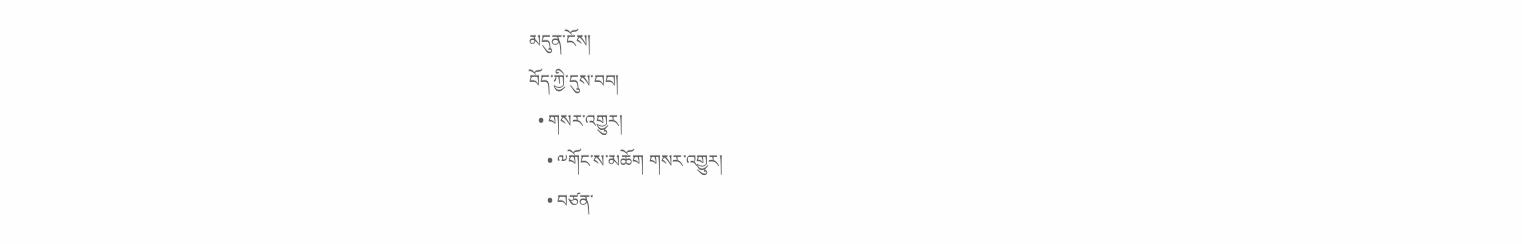མདུན་ངོས།
བོད་ཀྱི་དུས་བབ།
  • གསར་འགྱུར།
    • ༸གོང་ས་མཆོག གསར་འགྱུར།
    • བཙན་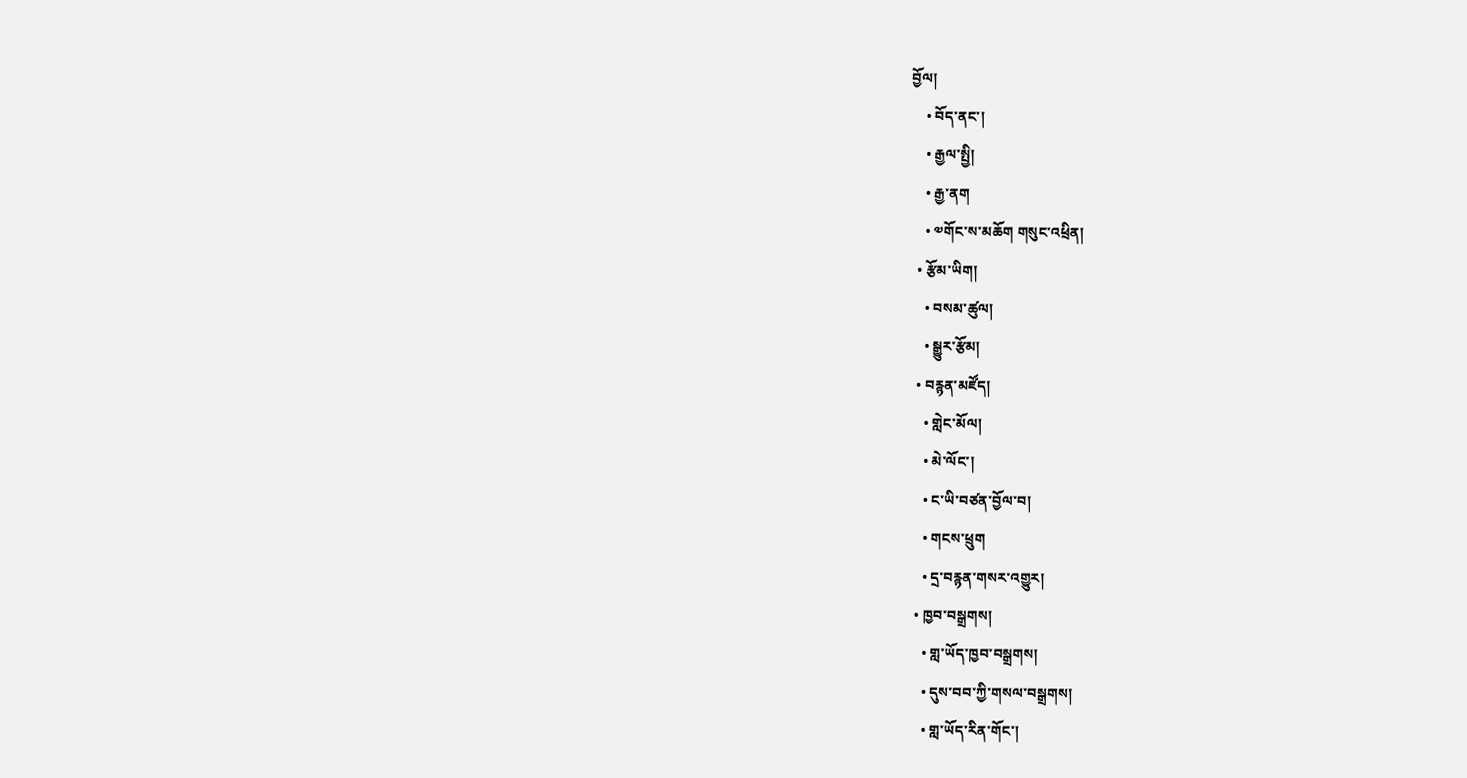བྱོལ།
    • བོད་ནང་།
    • རྒྱལ་སྤྱི།
    • རྒྱ་ནག
    • ༧གོང་ས་མཆོག གསུང་འཕྲིན།
  • རྩོམ་ཡིག།
    • བསམ་ཚུལ།
    • སྒྱུར་རྩོམ།
  • བརྙན་མཛོད།
    • གླེང་མོལ།
    • མེ་ལོང་།
    • ང་ཡི་བཙན་བྱོལ་བ།
    • གངས་ཕྲུག
    • དྲ་བརྙན་གསར་འགྱུར།
  • ཁྱབ་བསྒྲགས།
    • གླ་ཡོད་ཁྱབ་བསྒྲགས།
    • དུས་བབ་ཀྱི་གསལ་བསྒྲགས།
    • གླ་ཡོད་རིན་གོང་།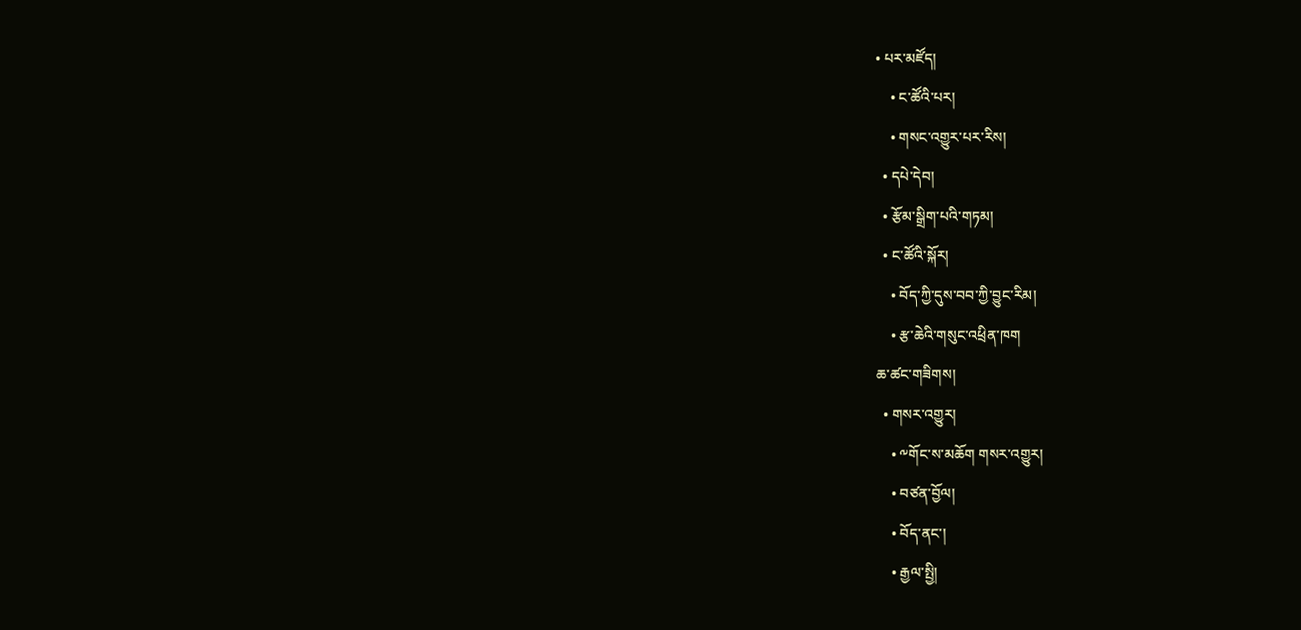• པར་མཛོད།
    • ང་ཚོའི་པར།
    • གསང་འགྱུར་པར་རིས།
  • དཔེ་དེབ།
  • རྩོམ་སྒྲིག་པའི་གཏམ།
  • ང་ཚོའི་སྐོར།
    • བོད་ཀྱི་དུས་བབ་ཀྱི་བྱུང་རིམ།
    • རྩ་ཆེའི་གསུང་འཕྲིན་ཁག
ཆ་ཚང་གཟིགས།
  • གསར་འགྱུར།
    • ༸གོང་ས་མཆོག གསར་འགྱུར།
    • བཙན་བྱོལ།
    • བོད་ནང་།
    • རྒྱལ་སྤྱི།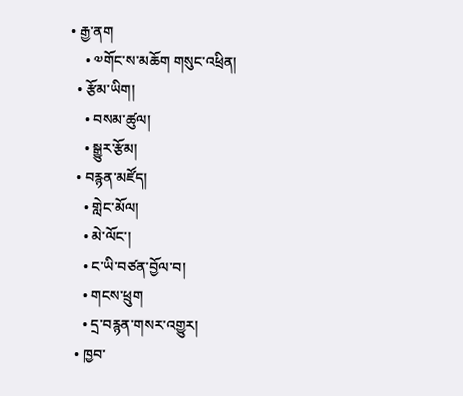• རྒྱ་ནག
    • ༧གོང་ས་མཆོག གསུང་འཕྲིན།
  • རྩོམ་ཡིག།
    • བསམ་ཚུལ།
    • སྒྱུར་རྩོམ།
  • བརྙན་མཛོད།
    • གླེང་མོལ།
    • མེ་ལོང་།
    • ང་ཡི་བཙན་བྱོལ་བ།
    • གངས་ཕྲུག
    • དྲ་བརྙན་གསར་འགྱུར།
  • ཁྱབ་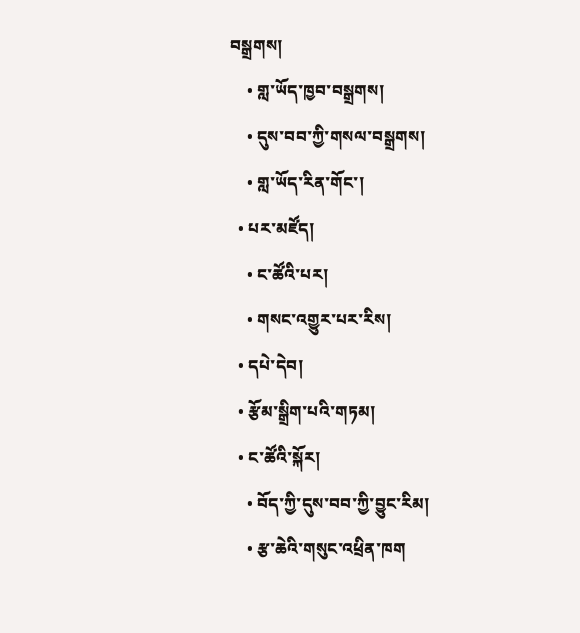བསྒྲགས།
    • གླ་ཡོད་ཁྱབ་བསྒྲགས།
    • དུས་བབ་ཀྱི་གསལ་བསྒྲགས།
    • གླ་ཡོད་རིན་གོང་།
  • པར་མཛོད།
    • ང་ཚོའི་པར།
    • གསང་འགྱུར་པར་རིས།
  • དཔེ་དེབ།
  • རྩོམ་སྒྲིག་པའི་གཏམ།
  • ང་ཚོའི་སྐོར།
    • བོད་ཀྱི་དུས་བབ་ཀྱི་བྱུང་རིམ།
    • རྩ་ཆེའི་གསུང་འཕྲིན་ཁག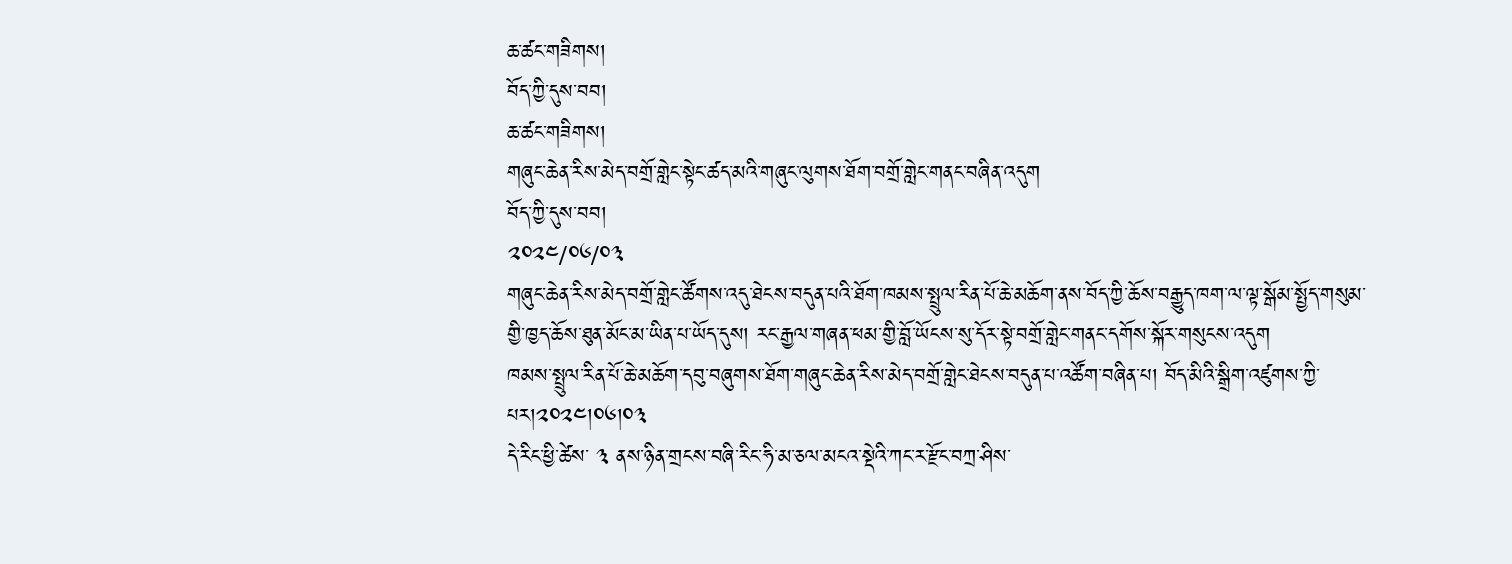ཆ་ཚང་གཟིགས།
བོད་ཀྱི་དུས་བབ།
ཆ་ཚང་གཟིགས།
གཞུང་ཆེན་རིས་མེད་བགྲོ་གླེང་སྟེང་ཚད་མའི་གཞུང་ལུགས་ཐོག་བགྲོ་གླེང་གནང་བཞིན་འདུག
བོད་ཀྱི་དུས་བབ།
༢༠༢༤/༠༦/༠༣
གཞུང་ཆེན་རིས་མེད་བགྲོ་གླེང་ཚོགས་འདུ་ཐེངས་བདུན་པའི་ཐོག་ཁམས་སྤྲུལ་རིན་པོ་ཆེ་མཆོག་ནས་བོད་ཀྱི་ཆོས་བརྒྱུད་ཁག་ལ་ལྟ་སྒོམ་སྤྱོད་གསུམ་གྱི་ཁྱད་ཆོས་ཐུན་མོང་མ་ཡིན་པ་ཡོད་དུས། རང་རྒྱལ་གཞན་ཕམ་གྱི་བློ་ཡོངས་སུ་དོར་སྟེ་བགྲོ་གླེང་གནང་དགོས་སྐོར་གསུངས་འདུག
ཁམས་སྤྲུལ་རིན་པོ་ཆེ་མཆོག་དབུ་བཞུགས་ཐོག་གཞུང་ཆེན་རིས་མེད་བགྲོ་གླེང་ཐེངས་བདུན་པ་འཚོག་བཞིན་པ། བོད་མིའི་སྒྲིག་འཛུགས་ཀྱི་པར།༢༠༢༤།༠༦།༠༣
དེ་རིང་ཕྱི་ཚེས་ ༣ ནས་ཉིན་གྲངས་བཞི་རིང་ཧི་མ་ཅལ་མངའ་སྡེའི་ཀང་ར་རྫོང་བཀྲ་ཤིས་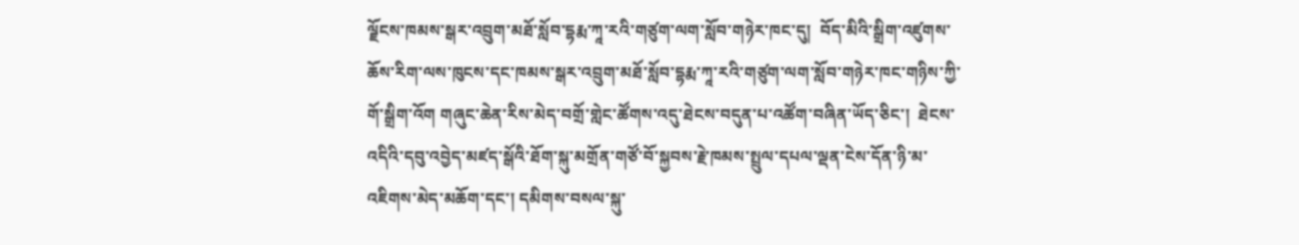ལྗོངས་ཁམས་སྒར་འབྲུག་མཐོ་སློབ་དྷརྨ་ཀཱ་རའི་གཙུག་ལག་སློབ་གཉེར་ཁང་དུ།  བོད་མིའི་སྒྲིག་འཛུགས་ཆོས་རིག་ལས་ཁུངས་དང་ཁམས་སྒར་འབྲུག་མཐོ་སློབ་དྷརྨ་ཀཱ་རའི་གཙུག་ལག་སློབ་གཉེར་ཁང་གཉིས་ཀྱི་གོ་སྒྲིག་འོག གཞུང་ཆེན་རིས་མེད་བགྲོ་གླེང་ཚོགས་འདུ་ཐེངས་བདུན་པ་འཚོག་བཞིན་ཡོད་ཅིང་།  ཐེངས་འདིའི་དབུ་འབྱེད་མཛད་སྒོའི་ཐོག་སྐུ་མགྲོན་གཙོ་བོ་སྐྱབས་རྗེ་ཁམས་སྤྲུལ་དཔལ་ལྡན་ངེས་དོན་ཉི་མ་འཇིགས་མེད་མཆོག་དང་། དམིགས་བསལ་སྐུ་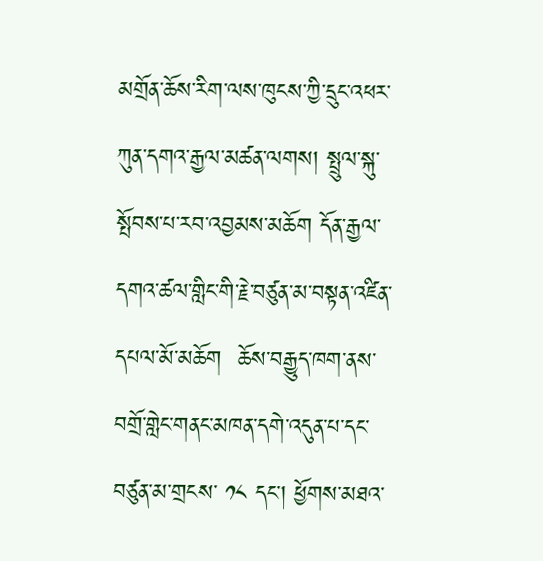མགྲོན་ཆོས་རིག་ལས་ཁུངས་ཀྱི་དྲུང་འཕར་ཀུན་དགའ་རྒྱལ་མཚན་ལགས། སྤྲུལ་སྐུ་སྤོབས་པ་རབ་འབྱམས་མཆོག དོན་རྒྱལ་དགའ་ཚལ་གླིང་གི་རྗེ་བཙུན་མ་བསྟན་འཛིན་དཔལ་མོ་མཆོག  ཆོས་བརྒྱུད་ཁག་ནས་བགྲོ་གླེང་གནང་མཁན་དགེ་འདུན་པ་དང་བཙུན་མ་གྲངས་ ༡༨ དང་། ཕྱོགས་མཐའ་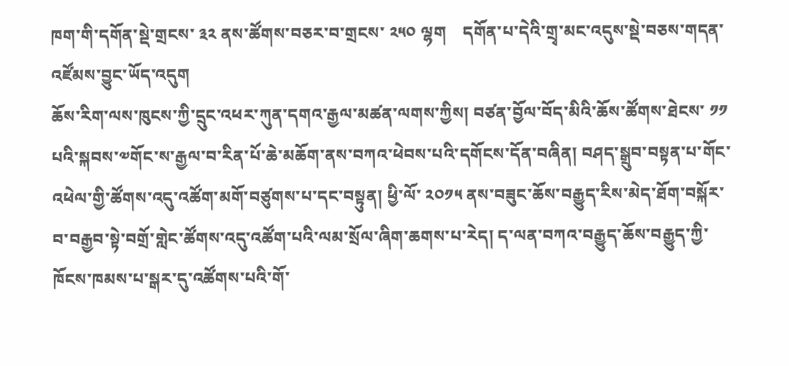ཁག་གི་དགོན་སྡེ་གྲངས་ ༣༢ ནས་ཚོགས་བཅར་བ་གྲངས་ ༢༥༠ ལྷག    དགོན་པ་དེའི་གྲྭ་མང་འདུས་སྡེ་བཅས་གདན་འཛོམས་བྱུང་ཡོད་འདུག
ཆོས་རིག་ལས་ཁུངས་ཀྱི་དྲུང་འཕར་ཀུན་དགའ་རྒྱལ་མཚན་ལགས་ཀྱིས། བཙན་བྱོལ་བོད་མིའི་ཆོས་ཚོགས་ཐེངས་ ༡༡ པའི་སྐབས་༧གོང་ས་རྒྱལ་བ་རིན་པོ་ཆེ་མཆོག་ནས་བཀའ་ཕེབས་པའི་དགོངས་དོན་བཞིན། བཤད་སྒྲུབ་བསྟན་པ་གོང་འཕེལ་གྱི་ཚོགས་འདུ་འཚོག་མགོ་བཙུགས་པ་དང་བསྟུན། ཕྱི་ལོ་ ༢༠༡༥ ནས་བཟུང་ཆོས་བརྒྱུད་རིས་མེད་ཐོག་བསྐོར་བ་བརྒྱབ་སྟེ་བགྲོ་གླེང་ཚོགས་འདུ་འཚོག་པའི་ལམ་སྲོལ་ཞིག་ཆགས་པ་རེད། ད་ལན་བཀའ་བརྒྱུད་ཆོས་བརྒྱུད་ཀྱི་ཁོངས་ཁམས་པ་སྒར་དུ་འཚོགས་པའི་གོ་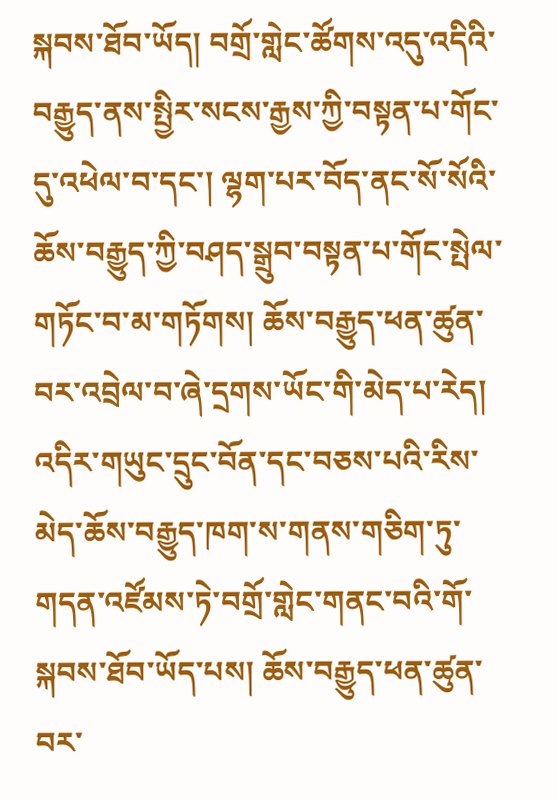སྐབས་ཐོབ་ཡོད། བགྲོ་གླེང་ཚོགས་འདུ་འདིའི་བརྒྱུད་ནས་སྤྱིར་སངས་རྒྱས་ཀྱི་བསྟན་པ་གོང་དུ་འཕེལ་བ་དང་། ལྷག་པར་བོད་ནང་སོ་སོའི་ཆོས་བརྒྱུད་ཀྱི་བཤད་སྒྲུབ་བསྟན་པ་གོང་སྤེལ་གཏོང་བ་མ་གཏོགས། ཆོས་བརྒྱུད་ཕན་ཚུན་བར་འབྲེལ་བ་ཞེ་དྲགས་ཡོང་གི་མེད་པ་རེད། འདིར་གཡུང་དྲུང་བོན་དང་བཅས་པའི་རིས་མེད་ཆོས་བརྒྱུད་ཁག་ས་གནས་གཅིག་ཏུ་གདན་འཛོམས་ཏེ་བགྲོ་གླེང་གནང་བའི་གོ་སྐབས་ཐོབ་ཡོད་པས། ཆོས་བརྒྱུད་ཕན་ཚུན་བར་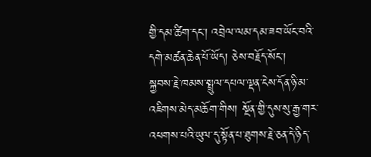གྱི་དམ་ཚིག་དང་། འབྲེལ་ལམ་དམ་ཟབ་ཡོང་བའི་དགེ་མཚན་ཆེན་པོ་ཡོད། ཅེས་བརྗོད་སོང་།
སྐྱབས་རྗེ་ཁམས་སྤྲུལ་དཔལ་ལྡན་ངེས་དོན་ཉི་མ་འཇིགས་མེད་མཆོག་གིས། སྔོན་གྱི་དུས་སུ་རྒྱ་གར་འཕགས་པའི་ཡུལ་དུ་སྟོན་པ་ཐུགས་རྗེ་ཅན་དེ་ཉིད་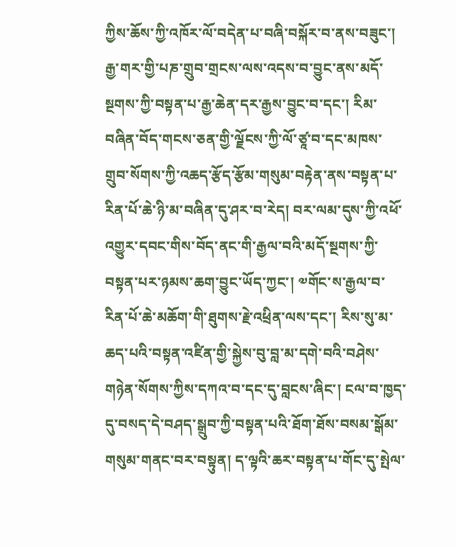ཀྱིས་ཆོས་ཀྱི་འཁོར་ལོ་བདེན་པ་བཞི་བསྐོར་བ་ནས་བཟུང་། རྒྱ་གར་གྱི་པཎ་གྲུབ་གྲངས་ལས་འདས་བ་བྱུང་ནས་མདོ་སྔགས་ཀྱི་བསྟན་པ་རྒྱ་ཆེན་དར་རྒྱས་བྱུང་བ་དང་། རིམ་བཞིན་བོད་གངས་ཅན་གྱི་ལྗོངས་ཀྱི་ལོ་ཙཱ་བ་དང་མཁས་གྲུབ་སོགས་ཀྱི་འཆད་རྩོད་རྩོམ་གསུམ་བརྟེན་ནས་བསྟན་པ་རིན་པོ་ཆེ་ཉི་མ་བཞིན་དུ་ཤར་བ་རེད། བར་ལམ་དུས་ཀྱི་འཕོ་འགྱུར་དབང་གིས་བོད་ནང་གི་རྒྱལ་བའི་མདོ་སྔགས་ཀྱི་བསྟན་པར་ཉམས་ཆག་བྱུང་ཡོད་ཀྱང་། ༧གོང་ས་རྒྱལ་བ་རིན་པོ་ཆེ་མཆོག་གི་ཐུགས་རྗེ་འཕྲིན་ལས་དང་། རིས་སུ་མ་ཆད་པའི་བསྟན་འཛིན་གྱི་སྐྱེས་བུ་བླ་མ་དགེ་བའི་བཤེས་གཉེན་སོགས་ཀྱིས་དཀའ་བ་དང་དུ་བླངས་ཞིང་། ངལ་བ་ཁྱད་དུ་བསད་དེ་བཤད་སྒྲུབ་ཀྱི་བསྟན་པའི་ཐོག་ཐོས་བསམ་སྒོམ་གསུམ་གནང་བར་བསྟུན། ད་ལྟའི་ཆར་བསྟན་པ་གོང་དུ་སྤེལ་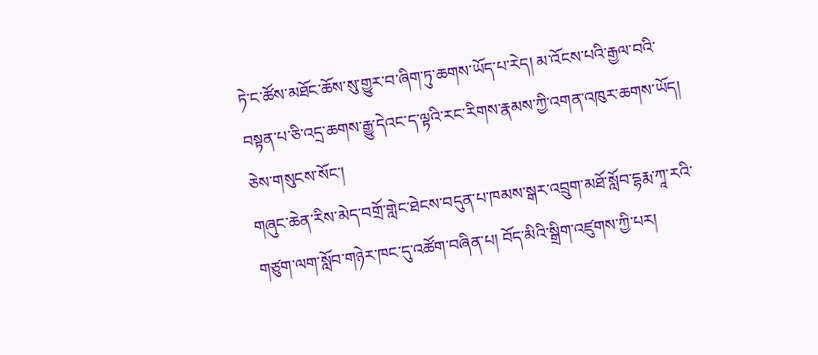ཏེ་ང་ཚོས་མཐོང་ཆོས་སུ་གྱུར་བ་ཞིག་ཏུ་ཆགས་ཡོད་པ་རེད། མ་འོངས་པའི་རྒྱལ་བའི་བསྟན་པ་ཅི་འདྲ་ཆགས་རྒྱུ་དེའང་ད་ལྟའི་རང་རིགས་རྣམས་ཀྱི་འགན་འཁུར་ཆགས་ཡོད། ཅེས་གསུངས་སོང་།
གཞུང་ཆེན་རིས་མེད་བགྲོ་གླེང་ཐེངས་བདུན་པ་ཁམས་སྒར་འབྲུག་མཐོ་སློབ་དྷརྨ་ཀཱ་རའི་གཙུག་ལག་སློབ་གཉེར་ཁང་དུ་འཚོག་བཞིན་པ། བོད་མིའི་སྒྲིག་འཛུགས་ཀྱི་པར།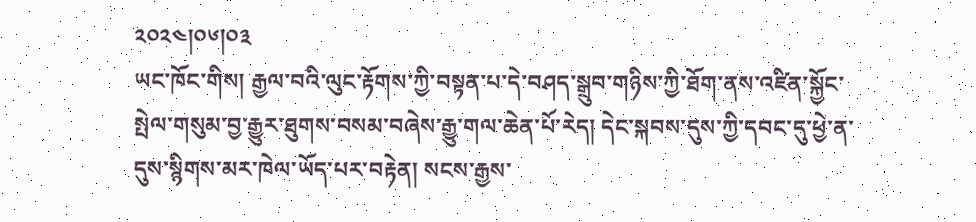༢༠༢༤།༠༦།༠༣
ཡང་ཁོང་གིས། རྒྱལ་བའི་ལུང་རྟོགས་ཀྱི་བསྟན་པ་དེ་བཤད་སྒྲུབ་གཉིས་ཀྱི་ཐོག་ནས་འཛིན་སྐྱོང་སྤེལ་གསུམ་བྱ་རྒྱུར་ཐུགས་བསམ་བཞེས་རྒྱུ་གལ་ཆེན་པོ་རེད། དེང་སྐབས་དུས་ཀྱི་དབང་དུ་ཕྱེ་ན་དུས་སྙིགས་མར་ཁེལ་ཡོད་པར་བརྟེན། སངས་རྒྱས་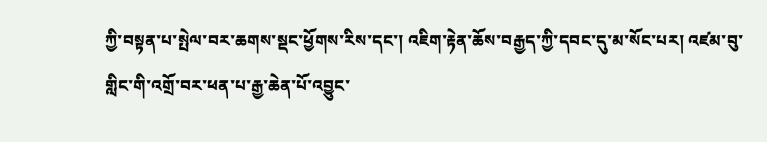ཀྱི་བསྟན་པ་སྤེལ་བར་ཆགས་སྡང་ཕྱོགས་རིས་དང་། འཇིག་རྟེན་ཆོས་བརྒྱད་ཀྱི་དབང་དུ་མ་སོང་པར། འཛམ་བུ་གླིང་གི་འགྲོ་བར་ཕན་པ་རྒྱ་ཆེན་པོ་འབྱུང་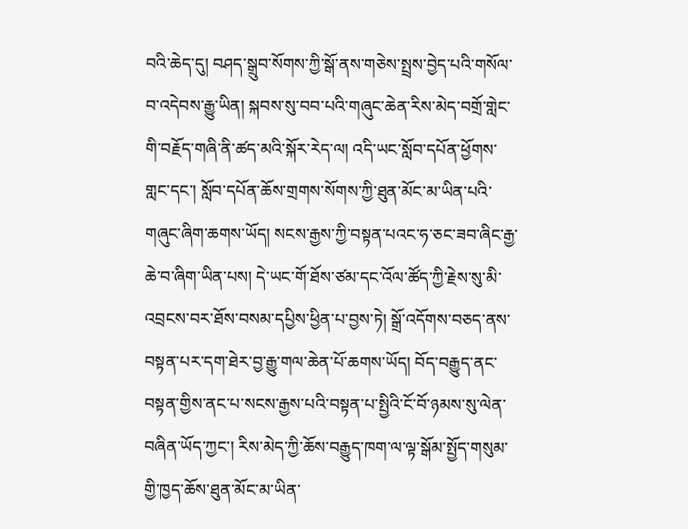བའི་ཆེད་དུ། བཤད་སྒྲུབ་སོགས་ཀྱི་སྒོ་ནས་གཅེས་སྤྲས་བྱེད་པའི་གསོལ་བ་འདེབས་རྒྱུ་ཡིན། སྐབས་སུ་བབ་པའི་གཞུང་ཆེན་རིས་མེད་བགྲོ་གླེང་གི་བརྗོད་གཞི་ནི་ཚད་མའི་སྐོར་རེད་ལ། འདི་ཡང་སློབ་དཔོན་ཕྱོགས་གླང་དང་། སློབ་དཔོན་ཆོས་གྲགས་སོགས་ཀྱི་ཐུན་མོང་མ་ཡིན་པའི་གཞུང་ཞིག་ཆགས་ཡོད། སངས་རྒྱས་ཀྱི་བསྟན་པའང་ཧ་ཅང་ཟབ་ཞིང་རྒྱ་ཆེ་བ་ཞིག་ཡིན་པས། དེ་ཡང་གོ་ཐོས་ཙམ་དང་འོལ་ཚོད་ཀྱི་རྗེས་སུ་མི་འབྲངས་བར་ཐོས་བསམ་དཔྱིས་ཕྱིན་པ་བྱས་ཏེ། སྒྲོ་འདོགས་བཅད་ནས་བསྟན་པར་དག་ཐེར་བྱ་རྒྱུ་གལ་ཆེན་པོ་ཆགས་ཡོད། བོད་བརྒྱུད་ནང་བསྟན་གྱིས་ནང་པ་སངས་རྒྱས་པའི་བསྟན་པ་སྤྱིའི་ངོ་བོ་ཉམས་སུ་ལེན་བཞིན་ཡོད་ཀྱང་། རིས་མེད་ཀྱི་ཆོས་བརྒྱུད་ཁག་ལ་ལྟ་སྒོམ་སྤྱོད་གསུམ་གྱི་ཁྱད་ཆོས་ཐུན་མོང་མ་ཡིན་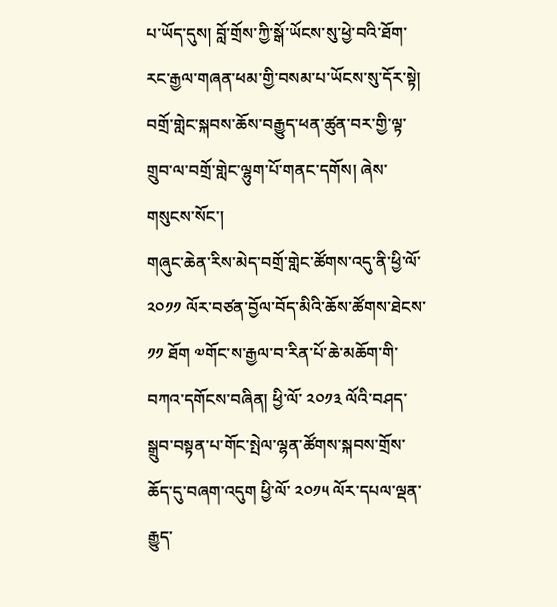པ་ཡོད་དུས། བློ་གྲོས་ཀྱི་སྒོ་ཡོངས་སུ་ཕྱེ་བའི་ཐོག་རང་རྒྱལ་གཞན་ཕམ་གྱི་བསམ་པ་ཡོངས་སུ་དོར་སྟེ། བགྲོ་གླེང་སྐབས་ཆོས་བརྒྱུད་ཕན་ཚུན་བར་གྱི་ལྟ་གྲུབ་ལ་བགྲོ་གླེང་ལྷུག་པོ་གནང་དགོས། ཞེས་གསུངས་སོང་།
གཞུང་ཆེན་རིས་མེད་བགྲོ་གླེང་ཚོགས་འདུ་ནི་ཕྱི་ལོ་ ༢༠༡༡ ལོར་བཙན་བྱོལ་བོད་མིའི་ཆོས་ཚོགས་ཐེངས་ ༡༡ ཐོག ༧གོང་ས་རྒྱལ་བ་རིན་པོ་ཆེ་མཆོག་གི་བཀའ་དགོངས་བཞིན། ཕྱི་ལོ་ ༢༠༡༣ ལོའི་བཤད་སྒྲུབ་བསྟན་པ་གོང་སྤེལ་ལྷན་ཚོགས་སྐབས་གྲོས་ཆོད་དུ་བཞག་འདུག ཕྱི་ལོ་ ༢༠༡༥ ལོར་དཔལ་ལྡན་རྒྱུད་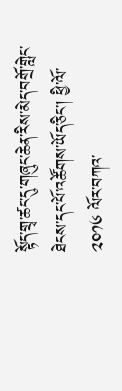སྟོད་གྲྭ་ཚང་དུ་གཞུང་ཆེན་རིས་མེད་བགྲོ་གླེང་ཐེངས་དང་པོ་འཚོགས་ཡོད་ཅིང་། ཕྱི་ལོ་ ༢༠༡༦ ལོར་བཀའ་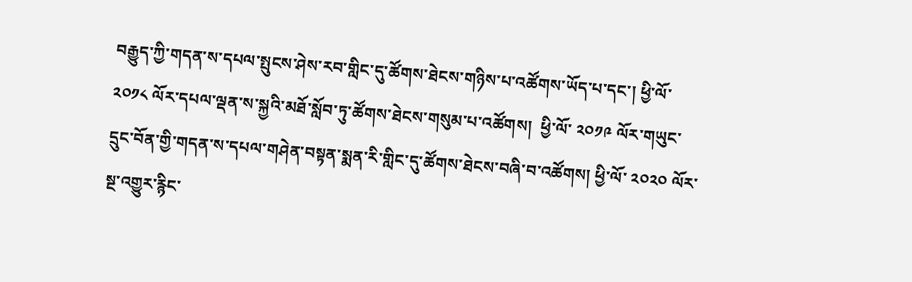བརྒྱུད་ཀྱི་གདན་ས་དཔལ་སྤུངས་ཤེས་རབ་གླིང་དུ་ཚོགས་ཐེངས་གཉིས་པ་འཚོགས་ཡོད་པ་དང་། ཕྱི་ལོ་ ༢༠༡༨ ལོར་དཔལ་ལྡན་ས་སྐྱའི་མཐོ་སློབ་ཏུ་ཚོགས་ཐེངས་གསུམ་པ་འཚོགས།  ཕྱི་ལོ་ ༢༠༡༩ ལོར་གཡུང་དྲུང་བོན་གྱི་གདན་ས་དཔལ་གཤེན་བསྟན་སྨན་རི་གླིང་དུ་ཚོགས་ཐེངས་བཞི་བ་འཚོགས། ཕྱི་ལོ་ ༢༠༢༠ ལོར་སྔ་འགྱུར་རྙིང་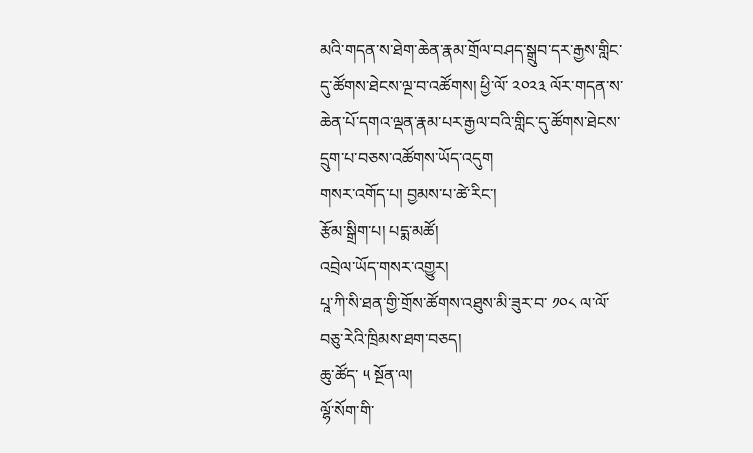མའི་གདན་ས་ཐེག་ཆེན་རྣམ་གྲོལ་བཤད་སྒྲུབ་དར་རྒྱས་གླིང་དུ་ཚོགས་ཐེངས་ལྔ་བ་འཚོགས། ཕྱི་ལོ་ ༢༠༢༣ ལོར་གདན་ས་ཆེན་པོ་དགའ་ལྡན་རྣམ་པར་རྒྱལ་བའི་གླིང་དུ་ཚོགས་ཐེངས་དྲུག་པ་བཅས་འཚོགས་ཡོད་འདུག
གསར་འགོད་པ། བྱམས་པ་ཚེ་རིང་།
རྩོམ་སྒྲིག་པ། པདྨ་མཚོ།
འབྲེལ་ཡོད་གསར་འགྱུར།
པཱ་ཀི་སི་ཐན་གྱི་གྲོས་ཚོགས་འཐུས་མི་ཟུར་བ་ ༡༠༨ ལ་ལོ་བཅུ་རེའི་ཁྲིམས་ཐག་བཅད།
ཆུ་ཚོད་ ༥ སྔོན་ལ།
ལྷོ་སོག་གི་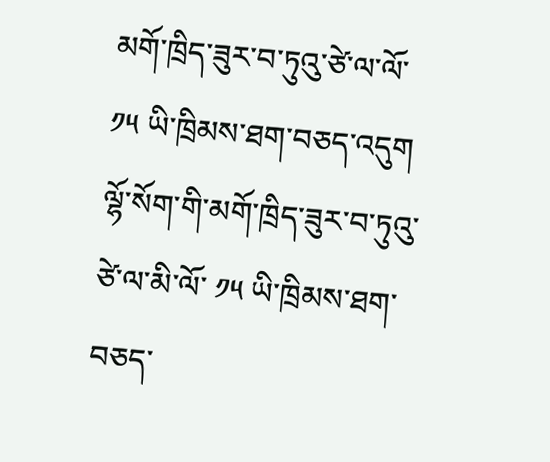མགོ་ཁྲིད་ཟུར་བ་ཏུའུ་ཙེ་ལ་ལོ་ ༡༥ ཡི་ཁྲིམས་ཐག་བཅད་འདུག
ལྷོ་སོག་གི་མགོ་ཁྲིད་ཟུར་བ་ཏུའུ་ཙེ་ལ་མི་ལོ་ ༡༥ ཡི་ཁྲིམས་ཐག་བཅད་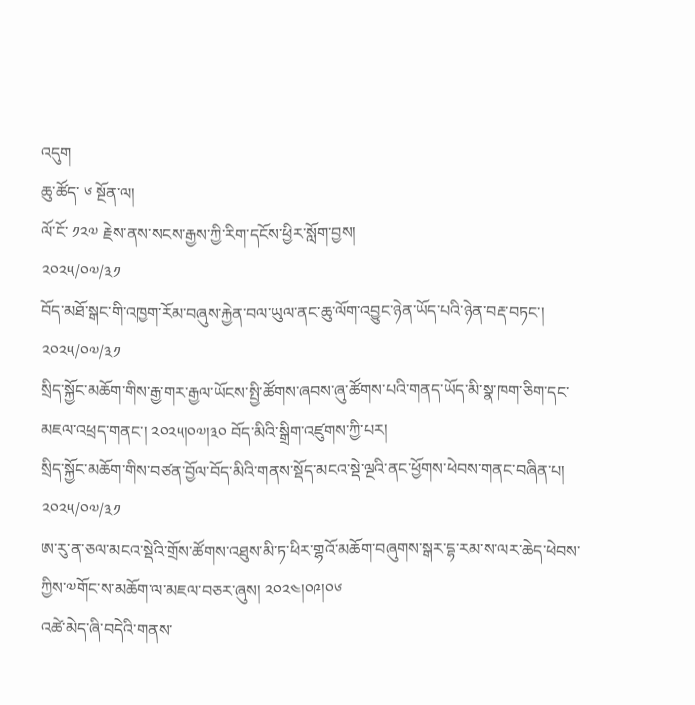འདུག
ཆུ་ཚོད་ ༦ སྔོན་ལ།
ལོ་ངོ་ ༡༢༧ རྗེས་ནས་སངས་རྒྱས་ཀྱི་རིག་དངོས་ཕྱིར་སློག་བྱས།
༢༠༢༥/༠༧/༣༡
བོད་མཐོ་སྒང་གི་འཁྱག་རོམ་བཞུས་རྐྱེན་བལ་ཡུལ་ནང་ཆུ་ལོག་འབྱུང་ཉེན་ཡོད་པའི་ཉེན་བརྡ་བཏང་།
༢༠༢༥/༠༧/༣༡
སྲིད་སྐྱོང་མཆོག་གིས་རྒྱ་གར་རྒྱལ་ཡོངས་སྤྱི་ཚོགས་ཞབས་ཞུ་ཚོགས་པའི་གནད་ཡོད་མི་སྣ་ཁག་ཅིག་དང་མཇལ་འཕྲད་གནང་། ༢༠༢༥།༠༧།༣༠ བོད་མིའི་སྒྲིག་འཛུགས་ཀྱི་པར།
སྲིད་སྐྱོང་མཆོག་གིས་བཙན་བྱོལ་བོད་མིའི་གནས་སྡོད་མངའ་སྡེ་ལྔའི་ནང་ཕྱོགས་ཕེབས་གནང་བཞིན་པ།
༢༠༢༥/༠༧/༣༡
ཨ་རུ་ན་ཅལ་མངའ་སྡེའི་གྲོས་ཚོགས་འཐུས་མི་ཏ་ཕིར་གྷའོ་མཆོག་བཞུགས་སྒར་དྷ་རམ་ས་ལར་ཆེད་ཕེབས་ཀྱིས་༧གོང་ས་མཆོག་ལ་མཇལ་བཅར་ཞུས། ༢༠༢༤།༠༩།༠༦
འཚེ་མེད་ཞི་བདེའི་གནས་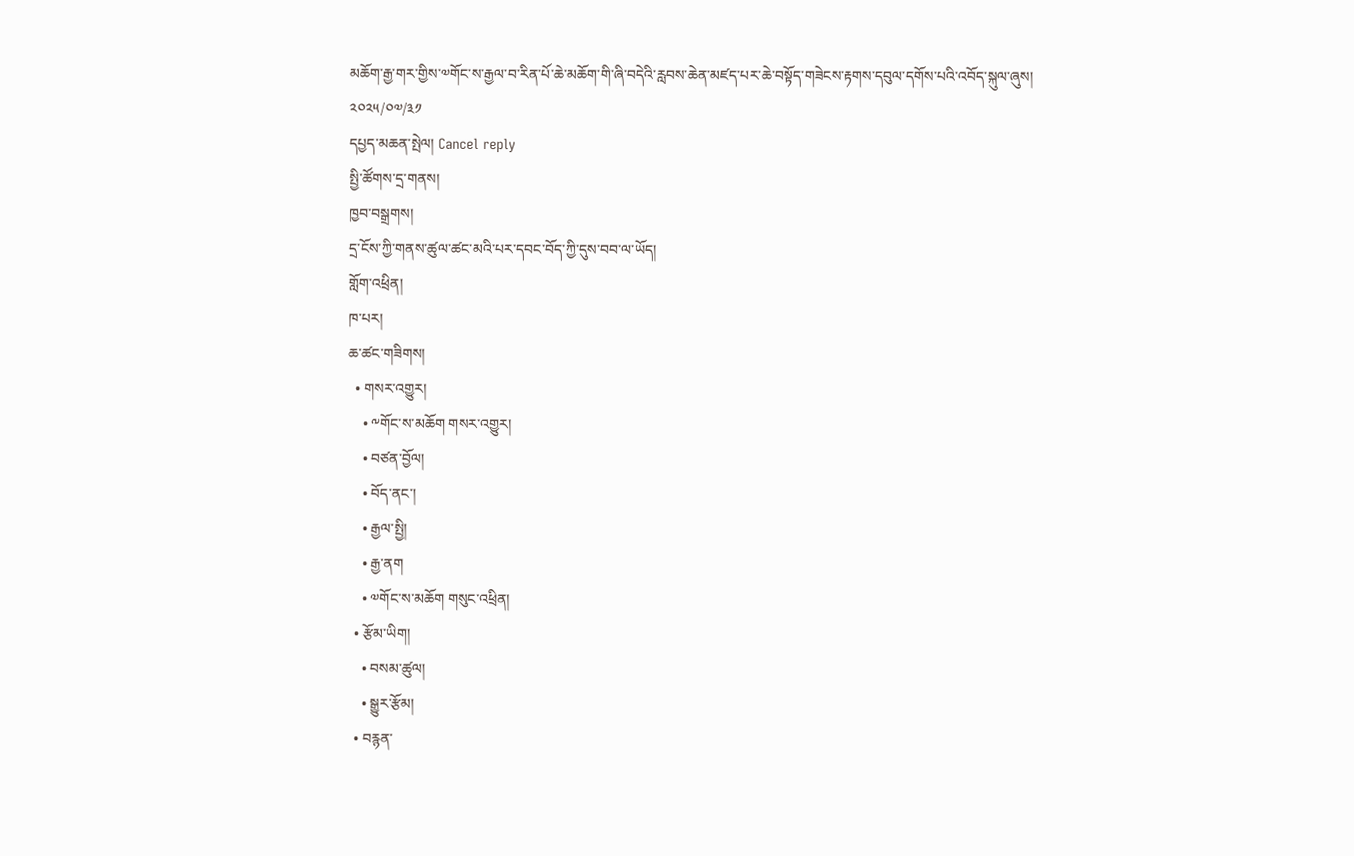མཆོག་རྒྱ་གར་གྱིས་༧གོང་ས་རྒྱལ་བ་རིན་པོ་ཆེ་མཆོག་གི་ཞི་བདེའི་རླབས་ཆེན་མཛད་པར་ཆེ་བསྟོད་གཟེངས་རྟགས་དབུལ་དགོས་པའི་འབོད་སྐུལ་ཞུས།
༢༠༢༥/༠༧/༣༡
དཔྱད་མཆན་སྤེལ། Cancel reply
སྤྱི་ཚོགས་དྲ་གནས།
ཁྱབ་བསྒྲགས།
དྲ་ངོས་ཀྱི་གནས་ཚུལ་ཚང་མའི་པར་དབང་བོད་ཀྱི་དུས་བབ་ལ་ཡོད།
གློག་འཕྲིན།
ཁ་པར།
ཆ་ཚང་གཟིགས།
  • གསར་འགྱུར།
    • ༸གོང་ས་མཆོག གསར་འགྱུར།
    • བཙན་བྱོལ།
    • བོད་ནང་།
    • རྒྱལ་སྤྱི།
    • རྒྱ་ནག
    • ༧གོང་ས་མཆོག གསུང་འཕྲིན།
  • རྩོམ་ཡིག།
    • བསམ་ཚུལ།
    • སྒྱུར་རྩོམ།
  • བརྙན་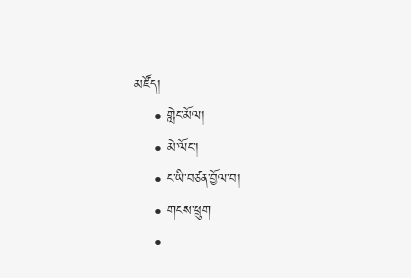མཛོད།
    • གླེང་མོལ།
    • མེ་ལོང་།
    • ང་ཡི་བཙན་བྱོལ་བ།
    • གངས་ཕྲུག
    •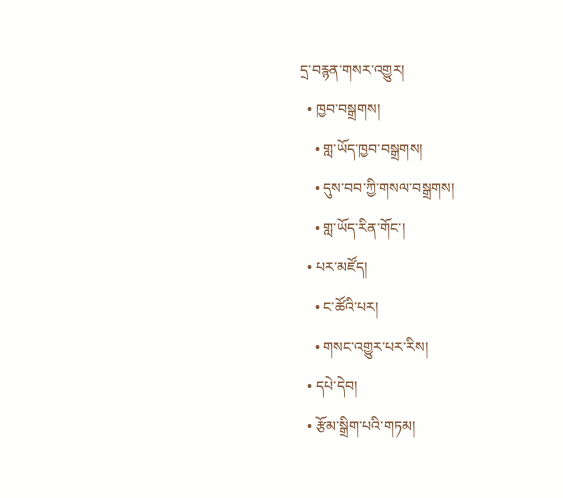དྲ་བརྙན་གསར་འགྱུར།
  • ཁྱབ་བསྒྲགས།
    • གླ་ཡོད་ཁྱབ་བསྒྲགས།
    • དུས་བབ་ཀྱི་གསལ་བསྒྲགས།
    • གླ་ཡོད་རིན་གོང་།
  • པར་མཛོད།
    • ང་ཚོའི་པར།
    • གསང་འགྱུར་པར་རིས།
  • དཔེ་དེབ།
  • རྩོམ་སྒྲིག་པའི་གཏམ།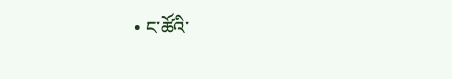• ང་ཚོའི་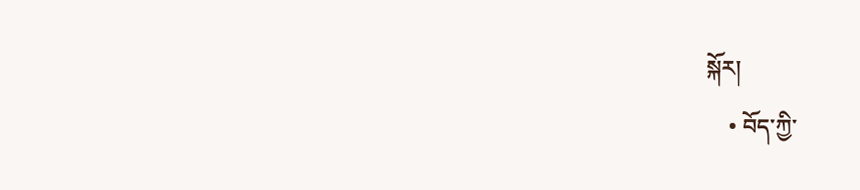སྐོར།
    • བོད་ཀྱི་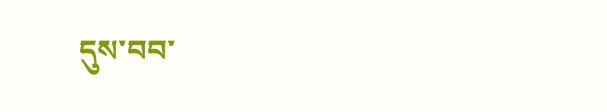དུས་བབ་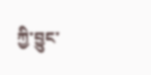ཀྱི་བྱུང་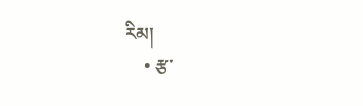རིམ།
    • རྩ་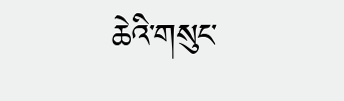ཆེའི་གསུང་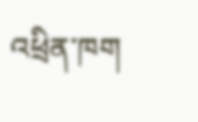འཕྲིན་ཁག